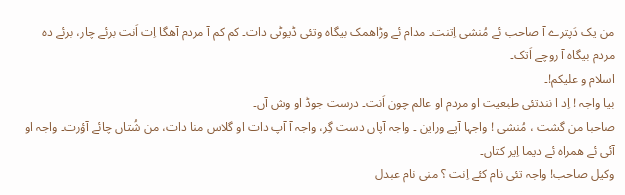من یک دَپترے آ صاحب ئے مُنشی اِتنت۔ مدام ئے وڑاھمک بیگاہ وتئی ڈیوٹی دات۔ کم کم آ مردم آھگا اِت اَنت برئے چار، برئے دہ مردم بیگاہ آ روچے اَتک۔
اسلام و علیکم!۔
بیا واجہ ! اِد ا نندتئی طبعیت او مردم او عالم چون اَنت۔ درست جوڈ او وش آں۔
صاحبا من گشت ، مُنشی ! واجہا آپے وراین ۔ واجہ آپاں دست گِر، واجہ آ آپ دات او گلاس منا دات، من شُتاں چائے آؤرت۔ واجہ او آئی ئے ھمراہ ئے دیما اِیر کتاں۔
وکیل صاحب! واجہ تئی نام کئے اِنت ؟ منی نام عبدل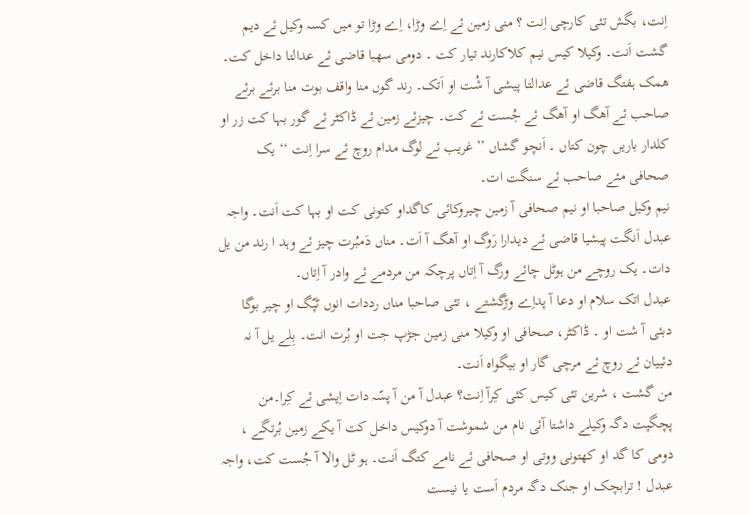اِنت، بگش تئی کارچی اِنت ؟ منی زمین ئے اِے وڑا، اِے وڑا تو میں کسہ وکیل ئے دیم گشت اَنت۔ وکیلا کیس نیم کلاکارند تیار کت ۔ دومی سھبا قاضی ئے عدالتا داخل کت۔ ھمک ہفتگ قاضی ئے عدالتا پیشی آ شُت او اَتک۔ رند گوں منا واقف بوت منا برئے برئے صاحب ئے آھگ او آھگ ئے جُست ئے کت۔ چیزئے زمین ئے ڈاکٹر ئے گور بہا کت زر او کلدار باریں چون کتاں ۔ اَنچو گشاں ’’ غریب ئے لوگ مدام روچ ئے سرا اِنت ‘‘ یک صحافی مئے صاحب ئے سنگت ات۔
نیم وکیل صاحبا او نیم صحافی آ زمین چیروکائی کاگداو کتونی کت او بہا کت اَنت۔ واجہ عبدل اَنگت پیشیا قاضی ئے دیدارا رَوگ او آھگ آ اَت۔ مناں دَمبُرت چیز ئے وہد ا رند من یل دات۔ یک روچے من ہوٹل چائے ورگ آ اِتاں پرچکہ من مردمے ئے وادر آ اِتاں۔
عبدل اتک سلام او دعا آ پداِے وڑگشتے ، تئی صاحبا مناں رددات انوں ٹپّگ او چیر بوگا دبئی آ شت او ۔ ڈاکٹر، صحافی او وکیلا منی زمین جڑپ جت او بُرت انت۔ بِلے یل آ نہ دئییان ئے روچ ئے مرچی گار او بیگواہ اَنت۔
من گشت ، شرین تئی کیس کئی کِرآ اِنت؟ عبدل آ من آ پسّہ دات اِیشی ئے کِرا۔من پچگپت دگہ وکیلے داشتا آئی نام من شموشت آ دوکیس داخل کت آ یکے زمین بُرتگے ، دومی کا گد او کھتونی ووتی او صحافی ئے نامے کتگ اَنت۔ ہو ٹل والا آ جُست کت، واجہ عبدل ! ترابچک او جنک دگہ مردم اَست یا نیست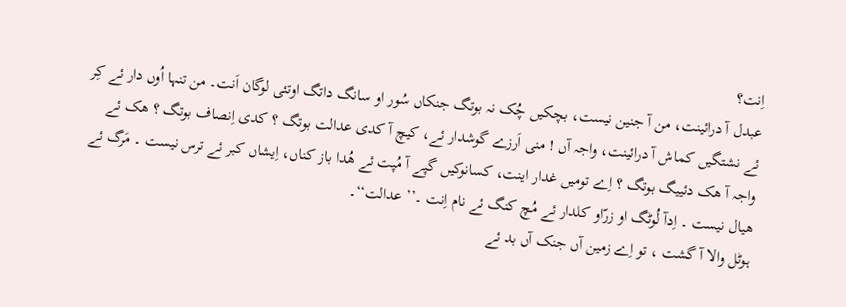اِنت؟
عبدل آ درائینت، من آ جنین نیست، بچکیں چُک نہ بوتگ جنکاں سُور او سانگ داتگ اوتئی لوگان اَنت۔ من تنہا اُوں دار ئے کِر ئے نشتگیں کماش آ درائینت، واجہ آں ! منی اَرزے گوشدار ئے، کیچ آ کدی عدالت بوتگ ؟ کدی اِنصاف بوتگ ؟ ھک ئے واجہ آ ھک دئییگ بوتگ ؟ اِے تومیں غدار اینت، کسانوکیں گپے آ مُپت ئے ھُدا باز کناں، اِیشاں کبر ئے ترس نیست ۔ مَرگ ئے ھیال نیست ۔ اِدآ لُوٹگ او زرّاو کلدار ئے مُچ کنگ ئے نام اِنت ۔’’ عدالت‘‘۔
ہوٹل والا آ گشت ، تو اِے زمین آں جنک آں بد ئے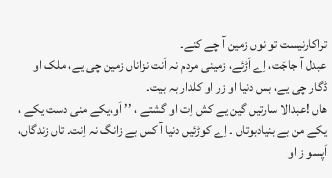تراکارنیست تو نوں زمین آ چے کنے۔
عبدل آ جاجَت، اِے اَڑئے، زمینی مردم نہ اَنت نزاناں زمین چی یے، ملک او ڈگار چی یے، بس دنیا او زر او کلدار بہ بیت۔
ھاں !عبدالا سارتیں گین یے کش اِت او گشتے ، ’’ اَو،یکے منی دست یکے ، یکے من بے بنیادبوتاں ۔ اِے کوڑئیں دنیا آ کس بے زانگ نہ اِنت۔ تاں زندگاں، اَپسو ز او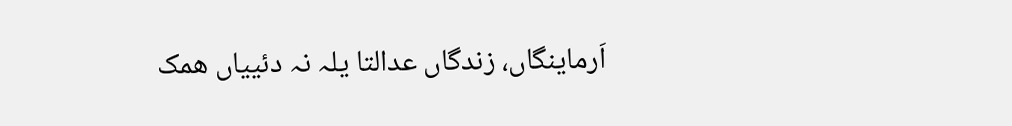اَرماینگاں، زندگاں عدالتا یلہ نہ دئییاں ھمک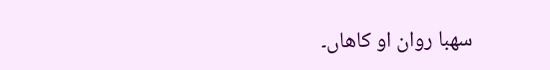سھبا روان او کاھاں۔